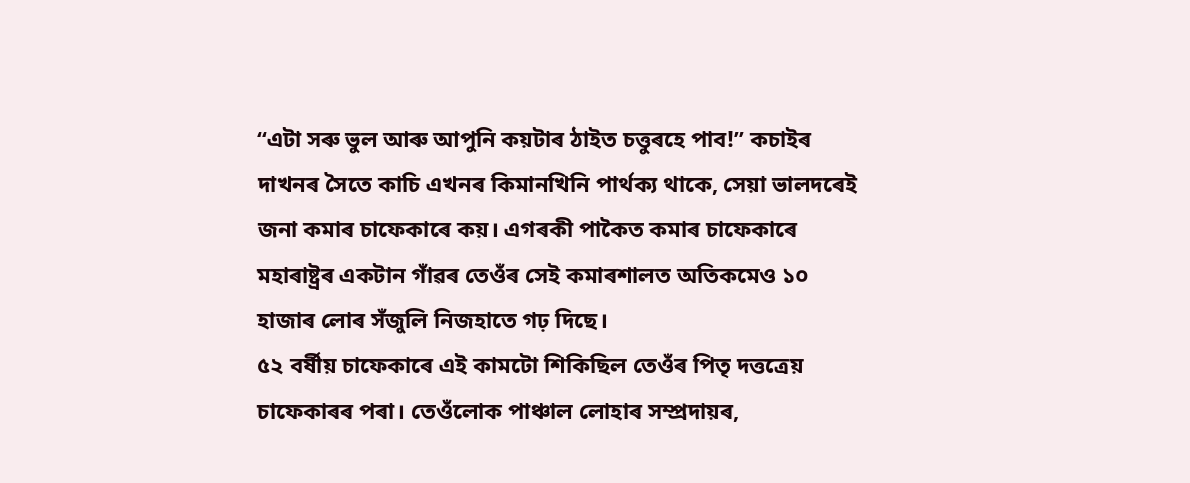“এটা সৰু ভুল আৰু আপুনি কয়টাৰ ঠাইত চত্তুৰহে পাব!” কচাইৰ দাখনৰ সৈতে কাচি এখনৰ কিমানখিনি পাৰ্থক্য থাকে, সেয়া ভালদৰেই জনা কমাৰ চাফেকাৰে কয়। এগৰকী পাকৈত কমাৰ চাফেকাৰে মহাৰাষ্ট্ৰৰ একটান গাঁৱৰ তেওঁৰ সেই কমাৰশালত অতিকমেও ১০ হাজাৰ লোৰ সঁজুলি নিজহাতে গঢ় দিছে।
৫২ বৰ্ষীয় চাফেকাৰে এই কামটো শিকিছিল তেওঁৰ পিতৃ দত্তত্ৰেয় চাফেকাৰৰ পৰা। তেওঁলোক পাঞ্চাল লোহাৰ সম্প্ৰদায়ৰ,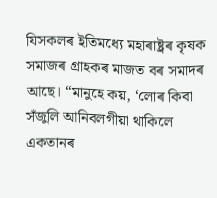যিসকলৰ ইতিমধ্যে মহাৰাষ্ট্ৰৰ কৃষক সমাজৰ গ্ৰাহকৰ মাজত বৰ সমাদৰ আছে। “মানুহে কয়, ‘লোৰ কিবা সঁজুলি আনিবলগীয়া থাকিলে একতানৰ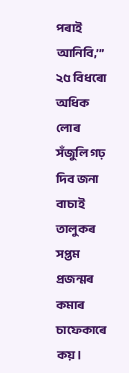পৰাই আনিবি,’” ২৫ বিধৰো অধিক লোৰ সঁজুলি গঢ় দিব জনা বাচাই তালুকৰ সপ্তম প্ৰজন্মৰ কমাৰ চাফেকাৰে কয়।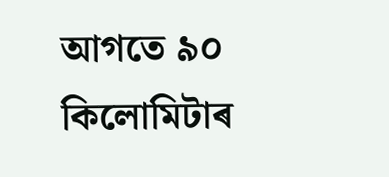আগতে ৯০ কিলোমিটাৰ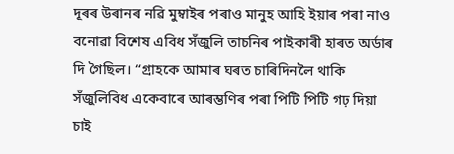দূৰৰ উৰানৰ নৱি মুম্বাইৰ পৰাও মানুহ আহি ইয়াৰ পৰা নাও বনোৱা বিশেষ এবিধ সঁজুলি তাচনিৰ পাইকাৰী হাৰত অৰ্ডাৰ দি গৈছিল। “গ্ৰাহকে আমাৰ ঘৰত চাৰিদিনলৈ থাকি সঁজুলিবিধ একেবাৰে আৰম্ভণিৰ পৰা পিটি পিটি গঢ় দিয়া চাই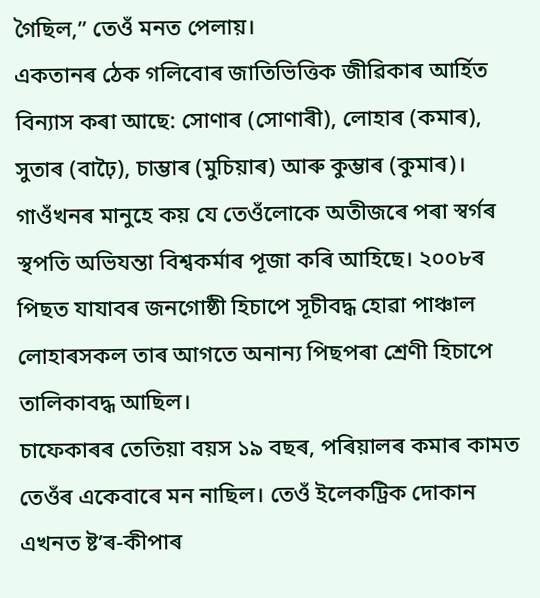গৈছিল,” তেওঁ মনত পেলায়।
একতানৰ ঠেক গলিবোৰ জাতিভিত্তিক জীৱিকাৰ আৰ্হিত বিন্যাস কৰা আছে: সোণাৰ (সোণাৰী), লোহাৰ (কমাৰ), সুতাৰ (বাঢ়ৈ), চাম্ভাৰ (মুচিয়াৰ) আৰু কুম্ভাৰ (কুমাৰ)। গাওঁখনৰ মানুহে কয় যে তেওঁলোকে অতীজৰে পৰা স্বৰ্গৰ স্থপতি অভিযন্তা বিশ্বকৰ্মাৰ পূজা কৰি আহিছে। ২০০৮ৰ পিছত যাযাবৰ জনগোষ্ঠী হিচাপে সূচীবদ্ধ হোৱা পাঞ্চাল লোহাৰসকল তাৰ আগতে অনান্য পিছপৰা শ্ৰেণী হিচাপে তালিকাবদ্ধ আছিল।
চাফেকাৰৰ তেতিয়া বয়স ১৯ বছৰ, পৰিয়ালৰ কমাৰ কামত তেওঁৰ একেবাৰে মন নাছিল। তেওঁ ইলেকট্ৰিক দোকান এখনত ষ্ট’ৰ-কীপাৰ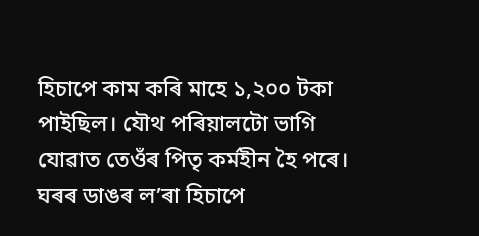হিচাপে কাম কৰি মাহে ১,২০০ টকা পাইছিল। যৌথ পৰিয়ালটো ভাগি যোৱাত তেওঁৰ পিতৃ কৰ্মহীন হৈ পৰে। ঘৰৰ ডাঙৰ ল’ৰা হিচাপে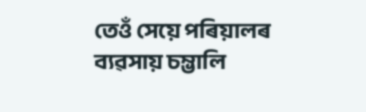তেওঁ সেয়ে পৰিয়ালৰ ব্যৱসায় চম্ভালি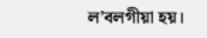ল’বলগীয়া হয়।